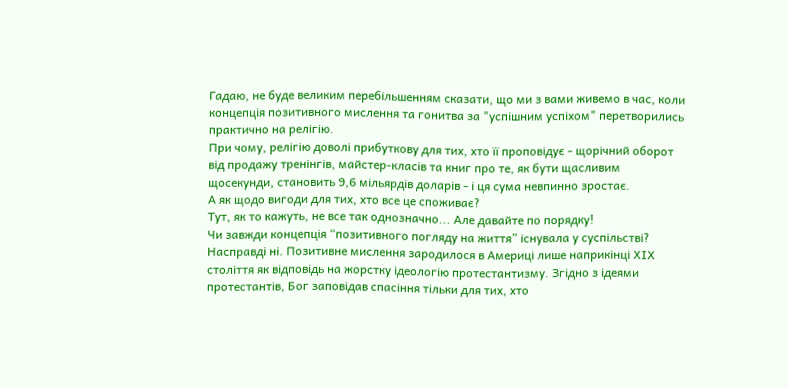Гадаю, не буде великим перебільшенням сказати, що ми з вами живемо в час, коли концепція позитивного мислення та гонитва за "успішним успіхом" перетворились практично на релігію.
При чому, релігію доволі прибуткову для тих, хто її проповідує - щорічний оборот від продажу тренінгів, майстер-класів та книг про те, як бути щасливим щосекунди, становить 9,6 мільярдів доларів - і ця сума невпинно зростає.
А як щодо вигоди для тих, хто все це споживає?
Тут, як то кажуть, не все так однозначно... Але давайте по порядку!
Чи завжди концепція “позитивного погляду на життя” існувала у суспільстві?
Насправді ні. Позитивне мислення зародилося в Америці лише наприкінці ХІХ століття як відповідь на жорстку ідеологію протестантизму. Згідно з ідеями протестантів, Бог заповідав спасіння тільки для тих, хто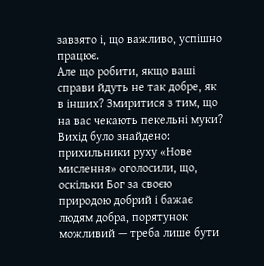завзято і, що важливо, успішно працює.
Але що робити, якщо ваші справи йдуть не так добре, як в інших? Змиритися з тим, що на вас чекають пекельні муки? Вихід було знайдено: прихильники руху «Нове мислення» оголосили, що, оскільки Бог за своєю природою добрий і бажає людям добра, порятунок можливий — треба лише бути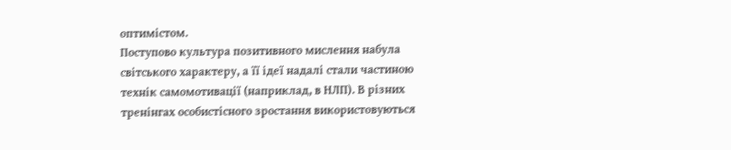оптимістом.
Поступово культура позитивного мислення набула світського характеру, а її ідеї надалі стали частиною технік самомотивації (наприклад, в НЛП). В різних тренінгах особистісного зростання використовуються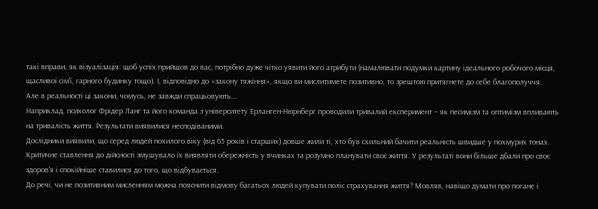такі вправи, як візуалізація: щоб успіх прийшов до вас, потрібно дуже чітко уявити його атрибути (намалювати подумки картину ідеального робочого місця, щасливої сім'ї, гарного будинку тощо). І, відповідно до «закону тяжіння», якщо ви мислитимете позитивно, то зрештою притягнете до себе благополуччя.
Але в реальності ці закони, чомусь, не завжди спрацьовують...
Наприклад, психолог Фрідер Ланг та його команда з університету Ерланген-Нюрнберг проводили тривалий експеримент – як песимізм та оптимізм впливають на тривалість життя. Результати виявилися несподіваними.
Дослідники виявили, що серед людей похилого віку (від 65 років і старших) довше жили ті, хто був схильний бачити реальність швидше у похмурих тонах. Критичне ставлення до дійсності змушувало їх виявляти обережність у вчинках та розумно планувати своє життя. У результаті вони більше дбали про своє здоров'я і спокійніше ставилися до того, що відбувається.
До речі, чи не позитивним мисленням можна пояснити відмову багатьох людей купувати поліс страхування життя? Мовляв, навіщо думати про погане і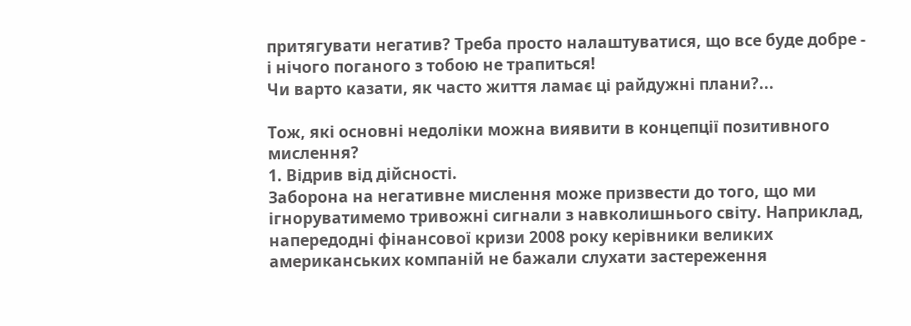притягувати негатив? Треба просто налаштуватися, що все буде добре - і нічого поганого з тобою не трапиться!
Чи варто казати, як часто життя ламає ці райдужні плани?...

Тож, які основні недоліки можна виявити в концепції позитивного мислення?
1. Відрив від дійсності.
Заборона на негативне мислення може призвести до того, що ми ігноруватимемо тривожні сигнали з навколишнього світу. Наприклад, напередодні фінансової кризи 2008 року керівники великих американських компаній не бажали слухати застереження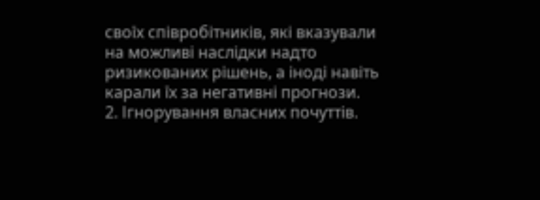своїх співробітників, які вказували на можливі наслідки надто ризикованих рішень, а іноді навіть карали їх за негативні прогнози.
2. Ігнорування власних почуттів.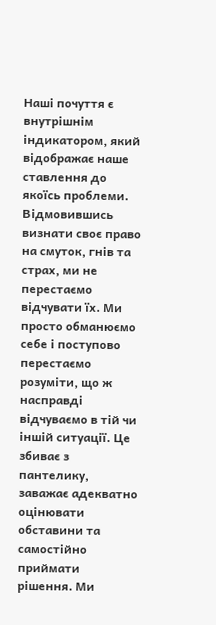Наші почуття є внутрішнім індикатором, який відображає наше ставлення до якоїсь проблеми. Відмовившись визнати своє право на смуток, гнів та страх, ми не перестаємо відчувати їх. Ми просто обманюємо себе і поступово перестаємо розуміти, що ж насправді відчуваємо в тій чи іншій ситуації. Це збиває з пантелику, заважає адекватно оцінювати обставини та самостійно приймати рішення. Ми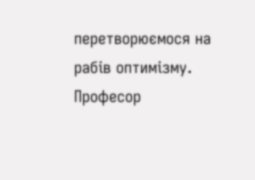перетворюємося на рабів оптимізму.
Професор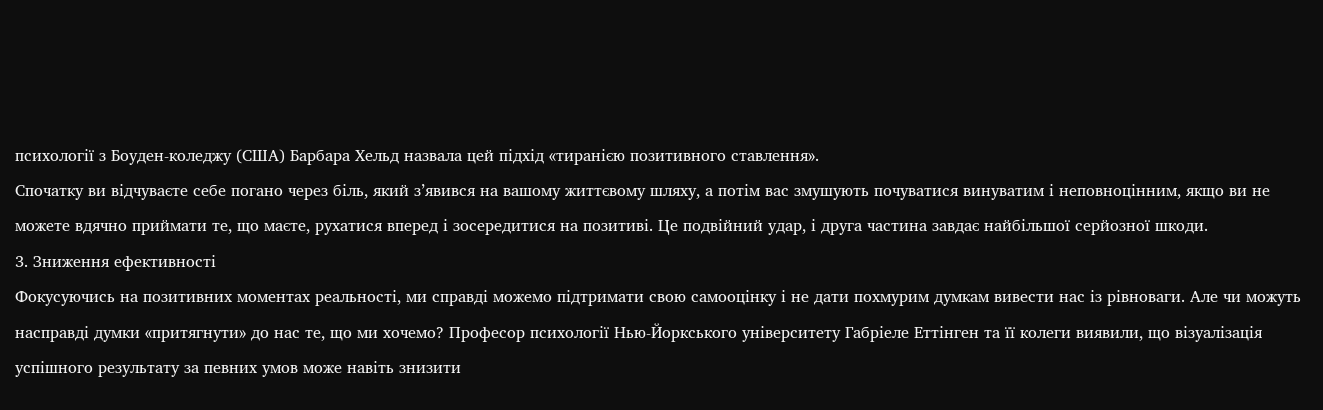психології з Боуден-коледжу (США) Барбара Хельд назвала цей підхід «тиранією позитивного ставлення».
Спочатку ви відчуваєте себе погано через біль, який з’явився на вашому життєвому шляху, а потім вас змушують почуватися винуватим і неповноцінним, якщо ви не можете вдячно приймати те, що маєте, рухатися вперед і зосередитися на позитиві. Це подвійний удар, і друга частина завдає найбільшої серйозної шкоди.
3. Зниження ефективності
Фокусуючись на позитивних моментах реальності, ми справді можемо підтримати свою самооцінку і не дати похмурим думкам вивести нас із рівноваги. Але чи можуть насправді думки «притягнути» до нас те, що ми хочемо? Професор психології Нью-Йоркського університету Габріеле Еттінген та її колеги виявили, що візуалізація успішного результату за певних умов може навіть знизити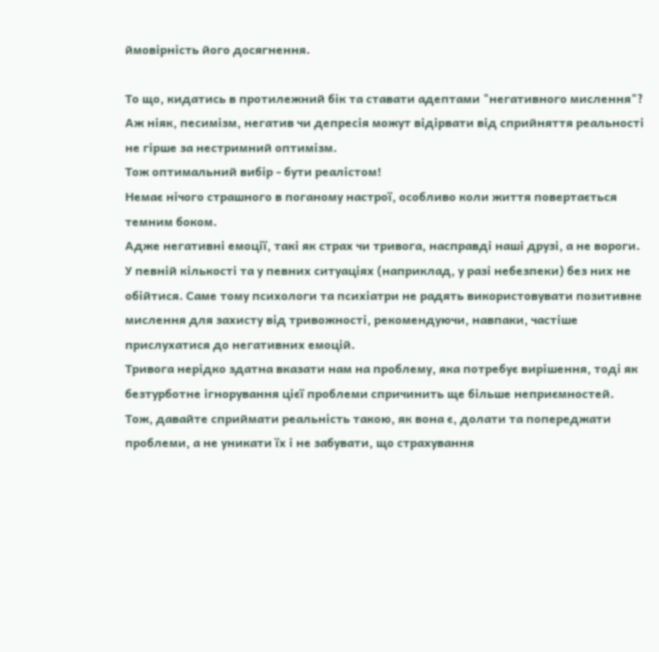ймовірність його досягнення.

То що, кидатись в протилежний бік та ставати адептами "негативного мислення"?
Аж ніяк, песимізм, негатив чи депресія можут відірвати від сприйняття реальності не гірше за нестримний оптимізм.
Тож оптимальний вибір - бути реалістом!
Немає нічого страшного в поганому настрої, особливо коли життя повертається темним боком.
Адже негативні емоції, такі як страх чи тривога, насправді наші друзі, а не вороги. У певній кількості та у певних ситуаціях (наприклад, у разі небезпеки) без них не обійтися. Саме тому психологи та психіатри не радять використовувати позитивне мислення для захисту від тривожності, рекомендуючи, навпаки, частіше прислухатися до негативних емоцій.
Тривога нерідко здатна вказати нам на проблему, яка потребує вирішення, тоді як безтурботне ігнорування цієї проблеми спричинить ще більше неприємностей.
Тож, давайте сприймати реальність такою, як вона є, долати та попереджати проблеми, а не уникати їх і не забувати, що страхування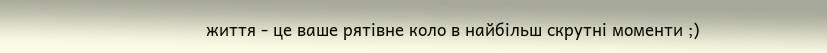життя - це ваше рятівне коло в найбільш скрутні моменти ;)